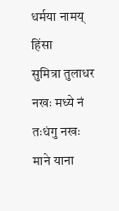धर्मया नामय् हिंसा
सुमित्रा तुलाधर
नखः मध्ये नं तःधंगु नखः माने याना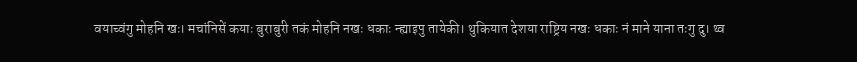वयाच्वंगु मोहनि खः। मचांनिसें कयाः बुराबुरी तकं मोहनि नखः धकाः न्ह्याइपु तायेकी। थुकियात देशया राष्ट्रिय नखः धकाः नं माने याना तःगु दु। थ्व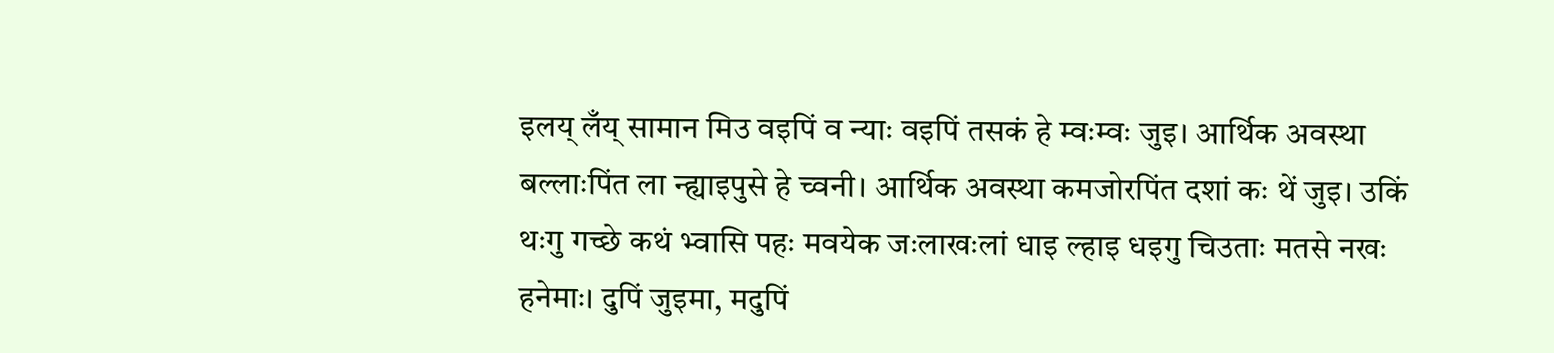इलय् लँय् सामान मिउ वइपिं व न्याः वइपिं तसकं हे म्वःम्वः जुइ। आर्थिक अवस्था बल्लाःपिंत ला न्ह्याइपुसे हे च्वनी। आर्थिक अवस्था कमजोरपिंत दशां कः थें जुइ। उकिं थःगु गच्छे कथं भ्वासि पहः मवयेक जःलाखःलां धाइ ल्हाइ धइगु चिउताः मतसे नखः हनेमाः। दुपिं जुइमा, मदुपिं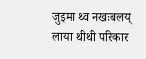जुइमा थ्व नखःबलय् लाया थीथी परिकार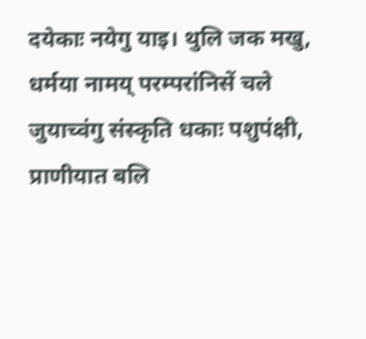दयेकाः नयेगु याइ। थुलि जक मखु, धर्मया नामय् परम्परांनिसें चले जुयाच्वंगु संस्कृति धकाः पशुपंक्षी, प्राणीयात बलि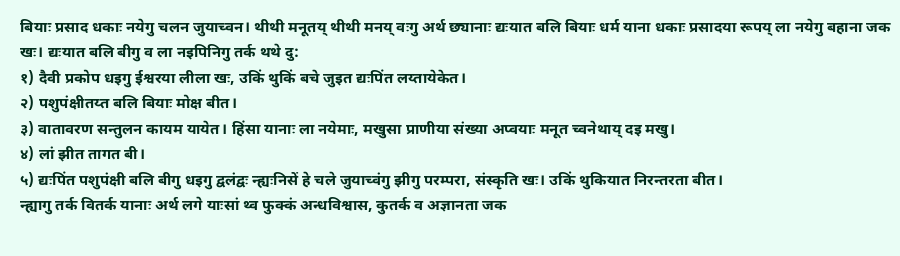बियाः प्रसाद धकाः नयेगु चलन जुयाच्वन। थीथी मनूतय् थीथी मनय् वःगु अर्थ छ्यानाः द्यःयात बलि बियाः धर्म याना धकाः प्रसादया रूपय् ला नयेगु बहाना जक खः। द्यःयात बलि बीगु व ला नइपिनिगु तर्क थथे दु:
१) दैवी प्रकोप धइगु ईश्वरया लीला खः, उकिं थुकिं बचे जुइत द्यःपिंत लय्तायेकेत।
२) पशुपंक्षीतय्त बलि बियाः मोक्ष बीत।
३) वातावरण सन्तुलन कायम यायेत। हिंसा यानाः ला नयेमाः, मखुसा प्राणीया संख्या अप्वयाः मनूत च्वनेथाय् दइ मखु।
४) लां झीत तागत बी।
५) द्यःपिंत पशुपंक्षी बलि बीगु धइगु द्वलंद्वः न्ह्यःनिसें हे चले जुयाच्वंगु झीगु परम्परा, संस्कृति खः। उकिं थुकियात निरन्तरता बीत।
न्ह्यागु तर्क वितर्क यानाः अर्थ लगे याःसां थ्व फुक्कं अन्धविश्वास, कुतर्क व अज्ञानता जक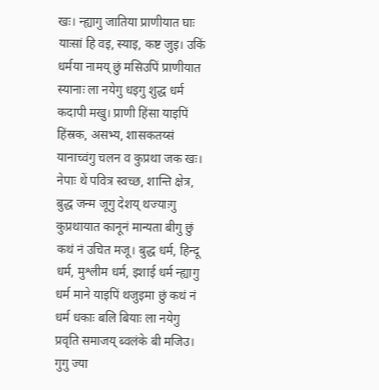खः। न्ह्यागु जातिया प्राणीयात घाः याःसां हि वइ, स्याइ, कष्ट जुइ। उकिं धर्मया नामय् छुं मसिउपिं प्राणीयात स्यानाः ला नयेगु धइगु शुद्ध धर्म कदापी मखु। प्राणी हिंसा याइपिं हिंस्रक, असभ्य, शासकतय्सं यानाच्वंगु चलन व कुप्रथा जक खः। नेपाः थें पवित्र स्वच्छ, शान्ति क्षेत्र, बुद्ध जन्म जूगु देशय् थज्याःगु कुप्रथायात कानूनं मान्यता बीगु छुं कथं नं उचित मजू। बुद्ध धर्म, हिन्दू धर्म, मुश्लीम धर्म, इशाई धर्म न्ह्यागु धर्म माने याइपिं थजुइमा छुं कथं नं धर्म धकाः बलि बियाः ला नयेगु प्रवृति समाजय् ब्वलंके बी मजिउ। गुगु ज्या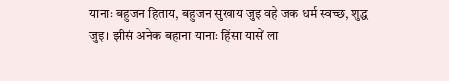यानाः बहुजन हिताय, बहुजन सुखाय जुइ वहे जक धर्म स्वच्छ, शुद्ध जुइ। झीसं अनेक बहाना यानाः हिंसा यासें ला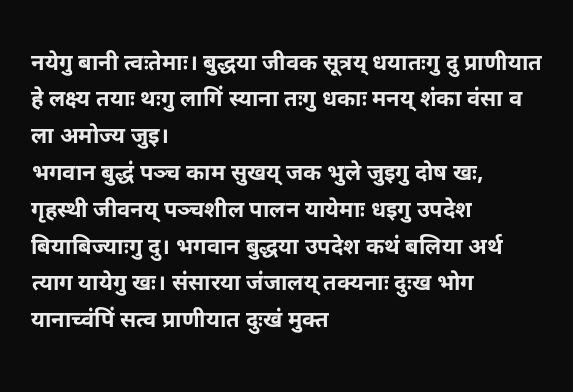नयेगु बानी त्वःतेमाः। बुद्धया जीवक सूत्रय् धयातःगु दु प्राणीयात हे लक्ष्य तयाः थःगु लागिं स्याना तःगु धकाः मनय् शंका वंसा व ला अमोज्य जुइ।
भगवान बुद्धं पञ्च काम सुखय् जक भुले जुइगु दोष खः, गृहस्थी जीवनय् पञ्चशील पालन यायेमाः धइगु उपदेश बियाबिज्याःगु दु। भगवान बुद्धया उपदेश कथं बलिया अर्थ त्याग यायेगु खः। संसारया जंजालय् तक्यनाः दुःख भोग यानाच्वंपिं सत्व प्राणीयात दुःखं मुक्त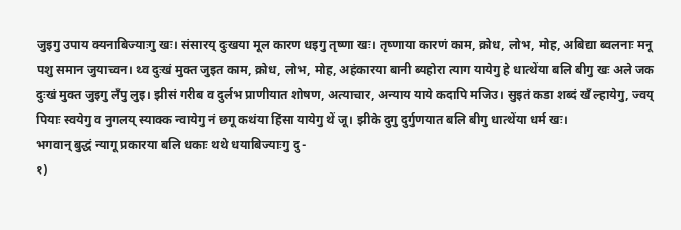जुइगु उपाय क्यनाबिज्याःगु खः। संसारय् दुःखया मूल कारण धइगु तृष्णा खः। तृष्णाया कारणं काम, क्रोध, लोभ, मोह, अबिद्या ब्वलनाः मनू पशु समान जुयाच्वन। थ्व दुःखं मुक्त जुइत काम, क्रोध, लोभ, मोह, अहंकारया बानी ब्यहोरा त्याग यायेगु हे धात्थेंया बलि बीगु खः अले जक दुःखं मुक्त जुइगु लँपु लुइ। झीसं गरीब व दुर्लभ प्राणीयात शोषण, अत्याचार, अन्याय याये कदापि मजिउ। सुइतं कडा शब्दं खँ ल्हायेगु, ज्वय् पियाः स्वयेगु व नुगलय् स्याक्क न्वायेगु नं छगू कथंया हिंसा यायेगु थें जू। झीके दुगु दुर्गुणयात बलि बीगु धात्थेंया धर्म खः।
भगवान् बुद्धं न्यागू प्रकारया बलि धकाः थथे धयाबिज्याःगु दु -
१)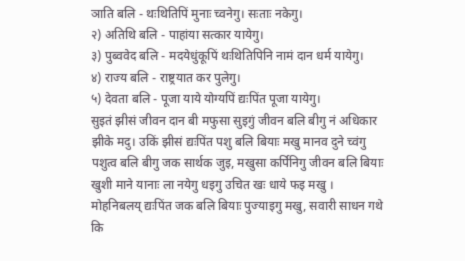ञाति बलि - थःथितिपिं मुनाः च्वनेगु। सःताः नकेगु।
२) अतिथि बलि - पाहांया सत्कार यायेगु।
३) पुब्ववेद बलि - मदयेधुंकूपिं थःथितिपिनि नामं दान धर्म यायेगु।
४) राज्य बलि - राष्ट्रयात कर पुलेगु।
५) देवता बलि - पूजा याये योग्यपिं द्यःपिंत पूजा यायेगु।
सुइतं झीसं जीवन दान बी मफुसा सुइगुं जीवन बलि बीगु नं अधिकार झीके मदु। उकिं झीसं द्यःपिंत पशु बलि बियाः मखु मानव दुने च्वंगु पशुत्व बलि बीगु जक सार्थक जुइ, मखुसा कर्पिनिगु जीवन बलि बियाः खुशी माने यानाः ला नयेगु धइगु उचित खः धाये फइ मखु ।
मोहनिबलय् द्यःपिंत जक बलि बियाः पुज्याइगु मखु, सवारी साधन गथे कि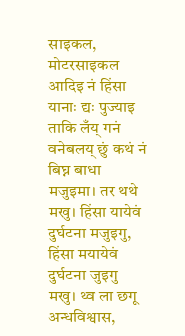साइकल, मोटरसाइकल आदिइ नं हिंसा यानाः द्यः पुज्याइ ताकि लँय् गनं वनेबलय् छुं कथं नं बिघ्न बाधा मजुइमा। तर थथे मखु। हिंसा यायेवं दुर्घटना मजुइगु, हिंसा मयायेवं दुर्घटना जुइगु मखु। थ्व ला छगू अन्धविश्वास,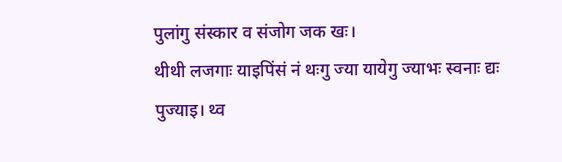पुलांगु संस्कार व संजोग जक खः।
थीथी लजगाः याइपिंसं नं थःगु ज्या यायेगु ज्याभः स्वनाः द्यः पुज्याइ। थ्व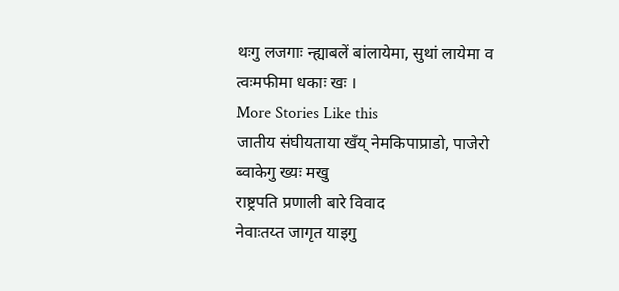थःगु लजगाः न्ह्याबलें बांलायेमा, सुथां लायेमा व त्वःमफीमा धकाः खः ।
More Stories Like this
जातीय संघीयताया खँय् नेमकिपाप्राडो, पाजेरो ब्वाकेगु ख्यः मखु
राष्ट्रपति प्रणाली बारे विवाद
नेवाःतय्त जागृत याइगु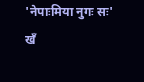'नेपाःमिया नुगः सः'
खँ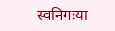स्वनिगःया